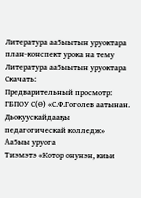Литература аа5ыытын уруоктара
план-конспект урока на тему
Литература аа5ыытын уруоктара
Скачать:
Предварительный просмотр:
ГБПОУ С(Ө) «С.Ф.Гоголев аатынан. Дьокуускайдааҕы педагогическай колледж»
Аа5ыы уруога
Тиэмэтэ «Котор онунэн, киьи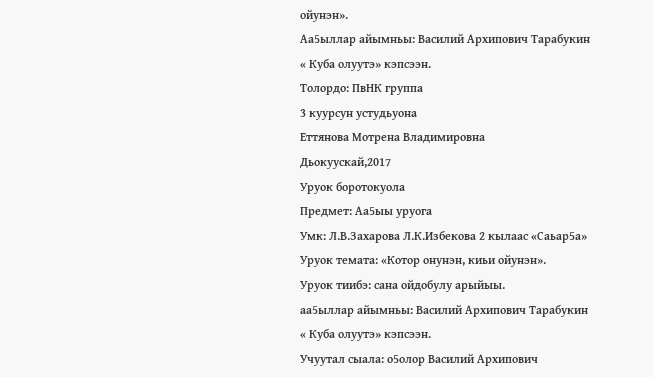ойунэн».
Аа5ыллар айымньы: Василий Архипович Тарабукин « Куба олуутэ» кэпсээн.
Толордо: ПвНК группа
3 куурсун устудьуона
Еттянова Мотрена Владимировна
Дьокуускай,2017
Уруок боротокуола
Предмет: Аа5ыы уруога
Умк: Л.В.Захарова Л.К.Избекова 2 кылаас «Саьар5а»
Уруок темата: «Котор онунэн, киьи ойунэн».
Уруок тиибэ: сана ойдобулу арыйыы.
аа5ыллар айымньы: Василий Архипович Тарабукин « Куба олуутэ» кэпсээн.
Учуутал сыала: о5олор Василий Архипович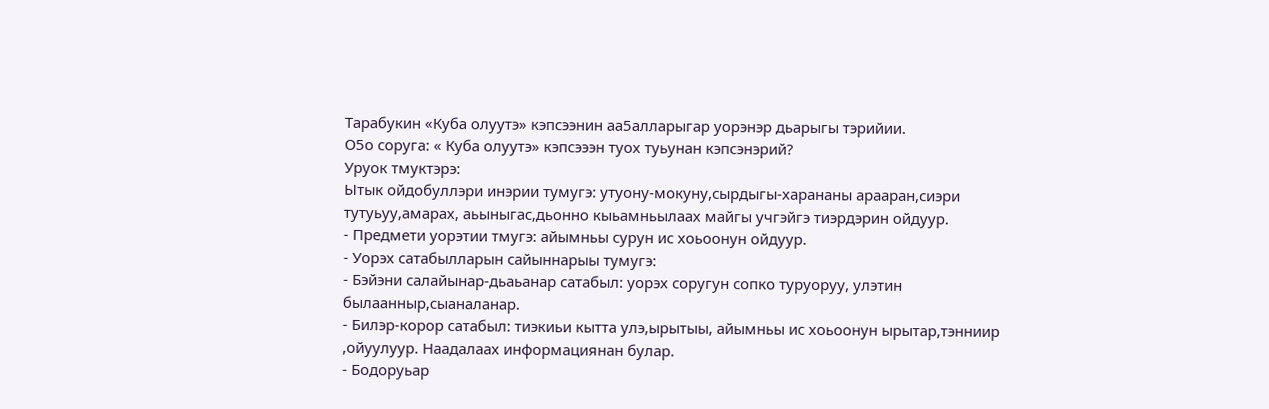Тарабукин «Куба олуутэ» кэпсээнин аа5алларыгар уорэнэр дьарыгы тэрийии.
О5о соруга: « Куба олуутэ» кэпсэээн туох туьунан кэпсэнэрий?
Уруок тмуктэрэ:
Ытык ойдобуллэри инэрии тумугэ: утуону-мокуну,сырдыгы-харананы арааран,сиэри тутуьуу,амарах, аьыныгас,дьонно кыьамньылаах майгы учгэйгэ тиэрдэрин ойдуур.
- Предмети уорэтии тмугэ: айымньы сурун ис хоьоонун ойдуур.
- Уорэх сатабылларын сайыннарыы тумугэ:
- Бэйэни салайынар-дьаьанар сатабыл: уорэх соругун сопко туруоруу, улэтин былаанныр,сыаналанар.
- Билэр-корор сатабыл: тиэкиьи кытта улэ,ырытыы, айымньы ис хоьоонун ырытар,тэнниир ,ойуулуур. Наадалаах информациянан булар.
- Бодоруьар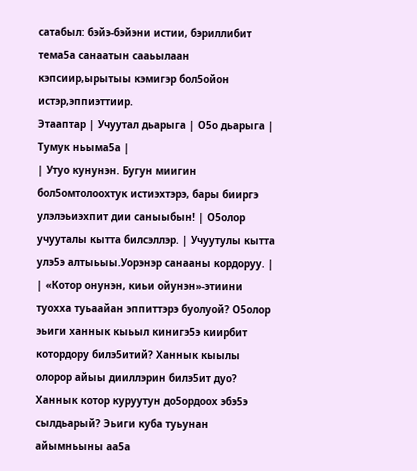сатабыл: бэйэ-бэйэни истии, бэриллибит тема5а санаатын сааьылаан кэпсиир,ырытыы кэмигэр бол5ойон истэр,эппиэттиир.
Этааптар | Учуутал дьарыга | О5о дьарыга | Тумук ньыма5а |
| Утуо кунунэн. Бугун миигин бол5омтолоохтук истиэхтэрэ, бары бииргэ улэлэьиэхпит дии саныыбын! | О5олор учууталы кытта билсэллэр. | Учуутулы кытта улэ5э алтыьыы.Уорэнэр санааны кордоруу. |
| «Котор онунэн, киьи ойунэн»-этиини туохха туьаайан эппиттэрэ буолуой? О5олор эьиги ханнык кыьыл кинигэ5э киирбит котордору билэ5итий? Ханнык кыылы олорор айыы дииллэрин билэ5ит дуо? Ханнык котор куруутун до5ордоох эбэ5э сылдьарый? Эьиги куба туьунан айымньыны аа5а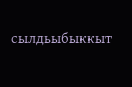сылдьыбыккыт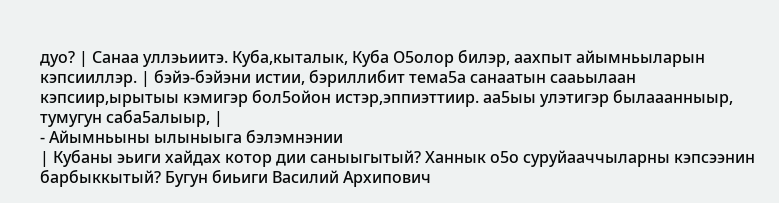дуо? | Санаа уллэьиитэ. Куба,кыталык, Куба О5олор билэр, аахпыт айымньыларын кэпсииллэр. | бэйэ-бэйэни истии, бэриллибит тема5а санаатын сааьылаан кэпсиир,ырытыы кэмигэр бол5ойон истэр,эппиэттиир. аа5ыы улэтигэр былааанныыр, тумугун саба5алыыр, |
- Айымньыны ылыныыга бэлэмнэнии
| Кубаны эьиги хайдах котор дии саныыгытый? Ханнык о5о суруйааччыларны кэпсээнин барбыккытый? Бугун биьиги Василий Архипович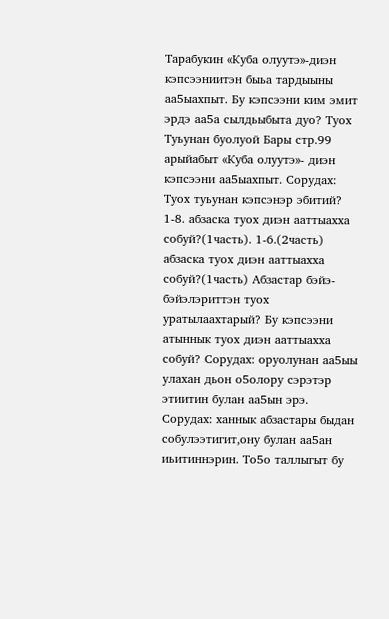Тарабукин «Куба олуутэ»-диэн кэпсээниитэн быьа тардыыны аа5ыахпыт. Бу кэпсээни ким эмит эрдэ аа5а сылдьыбыта дуо? Туох Туьунан буолуой Бары стр.99 арыйабыт «Куба олуутэ»- диэн кэпсээни аа5ыахпыт. Сорудах: Туох туьунан кэпсэнэр эбитий? 1-8. абзаска туох диэн ааттыахха собуй?(1часть). 1-6.(2часть) абзаска туох диэн ааттыахха собуй?(1часть) Абзастар бэйэ-бэйэлэриттэн туох уратылаахтарый? Бу кэпсээни атыннык туох диэн ааттыахха собуй? Сорудах: оруолунан аа5ыы улахан дьон о5олору сэрэтэр этиитин булан аа5ын эрэ. Сорудах: ханнык абзастары быдан собулээтигит,ону булан аа5ан иьитиннэрин. То5о таллыгыт бу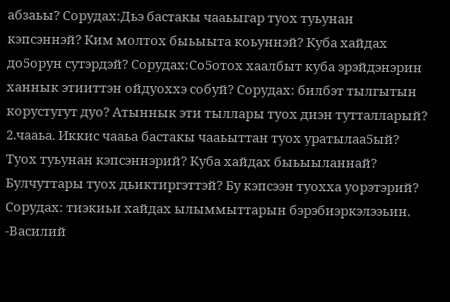абзаьы? Сорудах:Дьэ бастакы чааьыгар туох туьунан кэпсэннэй? Ким молтох быьыыта коьуннэй? Куба хайдах до5орун сутэрдэй? Сорудах:Со5отох хаалбыт куба эрэйдэнэрин ханнык этииттэн ойдуоххэ собуй? Сорудах: билбэт тылгытын корустугут дуо? Атыннык эти тыллары туох диэн тутталларый? 2.чааьа. Иккис чааьа бастакы чааьыттан туох уратылаа5ый? Туох туьунан кэпсэннэрий? Куба хайдах быьыыланнай? Булчуттары туох дьиктиргэттэй? Бу кэпсээн туохха уорэтэрий? Сорудах: тиэкиьи хайдах ылыммыттарын бэрэбиэркэлээьин. -Василий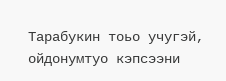Тарабукин тоьо учугэй, ойдонумтуо кэпсээни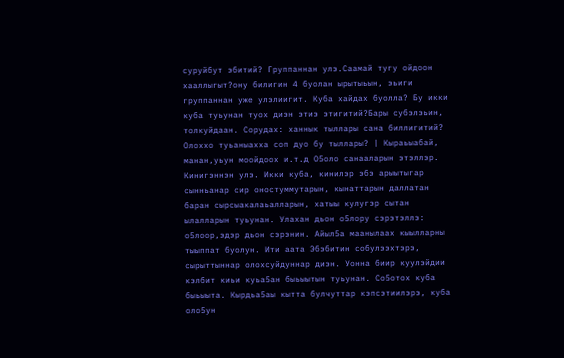суруйбут эбитий? Группаннан улэ.Саамай тугу ойдоон хааллыгыт?ону билигин 4 буолан ырытыьын, эьиги группаннан уже улэлиигит. Куба хайдах буолла? Бу икки куба туьунан туох диэн этиэ этигитий?Бары субэлэьин, толкуйдаан. Сорудах: ханнык тыллары сана биллигитий? Олоххо туьаныахха соп дуо бу тыллары? | Кыраьыабай, манан,уьун моойдоох и.т.д О5оло санааларын этэллэр. Кинигэннэн улэ. Икки куба, кинилэр эбэ арыытыгар сынньанар сир оностуммутарын, кынаттарын даллатан баран сырсыакалаьалларын, хатыы кулугэр сытан ылалларын туьунан. Улахан дьон о5лору сэрэтэллэ: о5лоор,эдэр дьон сэрэнин. Айыл5а маанылаах кыылларны тыыппат буолун. Ити аата Эбэбитин собулээхтэрэ, сырыттыннар олохсуйдуннар диэн. Уонна биир куулэйдии кэлбит киьи куьа5ан быьыытын туьунан. Со5отох куба быьыыта. Кырдьа5аы кытта булчуттар кэпсэтиилэрэ, куба оло5ун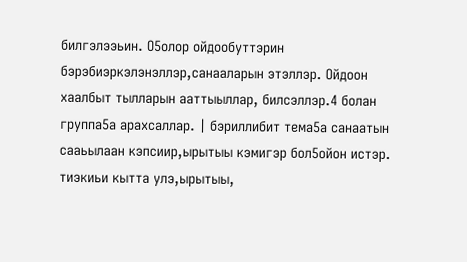билгэлээьин. О5олор ойдообуттэрин бэрэбиэркэлэнэллэр,санааларын этэллэр. Ойдоон хаалбыт тылларын ааттыыллар, билсэллэр.4 болан группа5а арахсаллар. | бэриллибит тема5а санаатын сааьылаан кэпсиир,ырытыы кэмигэр бол5ойон истэр. тиэкиьи кытта улэ,ырытыы,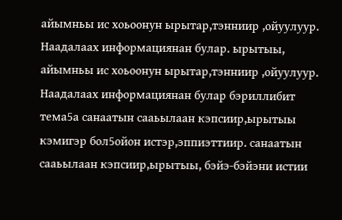айымньы ис хоьоонун ырытар,тэнниир ,ойуулуур. Наадалаах информациянан булар. ырытыы, айымньы ис хоьоонун ырытар,тэнниир ,ойуулуур. Наадалаах информациянан булар бэриллибит тема5а санаатын сааьылаан кэпсиир,ырытыы кэмигэр бол5ойон истэр,эппиэттиир. санаатын сааьылаан кэпсиир,ырытыы, бэйэ-бэйэни истии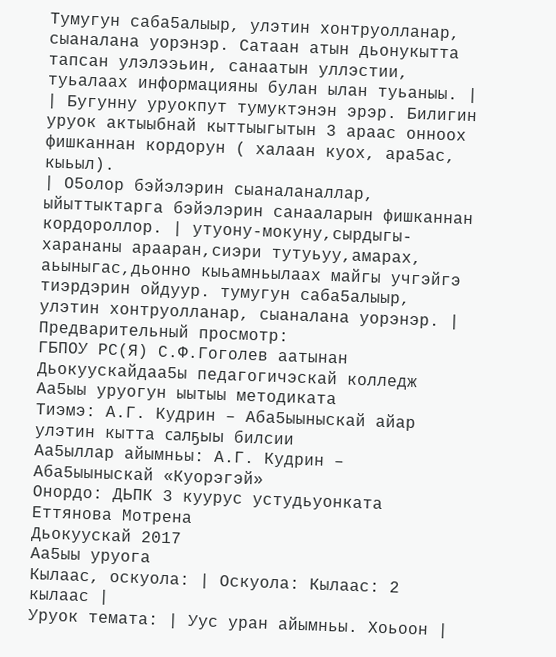Тумугун саба5алыыр, улэтин хонтруолланар, сыаналана уорэнэр. Сатаан атын дьонукытта тапсан улэлээьин, санаатын уллэстии, туьалаах информацияны булан ылан туьаныы. |
| Бугунну уруокпут тумуктэнэн эрэр. Билигин уруок актыыбнай кыттыыгытын 3 араас онноох фишканнан кордорун ( халаан куох, ара5ас, кыьыл).
| О5олор бэйэлэрин сыаналаналлар, ыйыттыктарга бэйэлэрин санааларын фишканнан кордороллор. | утуону-мокуну,сырдыгы-харананы арааран,сиэри тутуьуу,амарах, аьыныгас,дьонно кыьамньылаах майгы учгэйгэ тиэрдэрин ойдуур. тумугун саба5алыыр, улэтин хонтруолланар, сыаналана уорэнэр. |
Предварительный просмотр:
ГБПОУ РС(Я) С.Ф.Гоголев аатынан Дьокуускайдаа5ы педагогичэскай колледж
Аа5ыы уруогун ыытыы методиката
Тиэмэ: А.Г. Кудрин – Аба5ыыныскай айар улэтин кытта салҕыы билсии
Аа5ыллар айымньы: А.Г. Кудрин – Аба5ыыныскай «Куорэгэй»
Онордо: ДЬПК 3 куурус устудьуонката Еттянова Мотрена
Дьокуускай 2017
Аа5ыы уруога
Кылаас, оскуола: | Оскуола: Кылаас: 2 кылаас |
Уруок темата: | Уус уран айымньы. Хоьоон |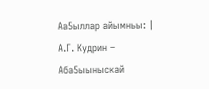Аа5ыллар айымньы: | А.Г. Кудрин – Аба5ыыныскай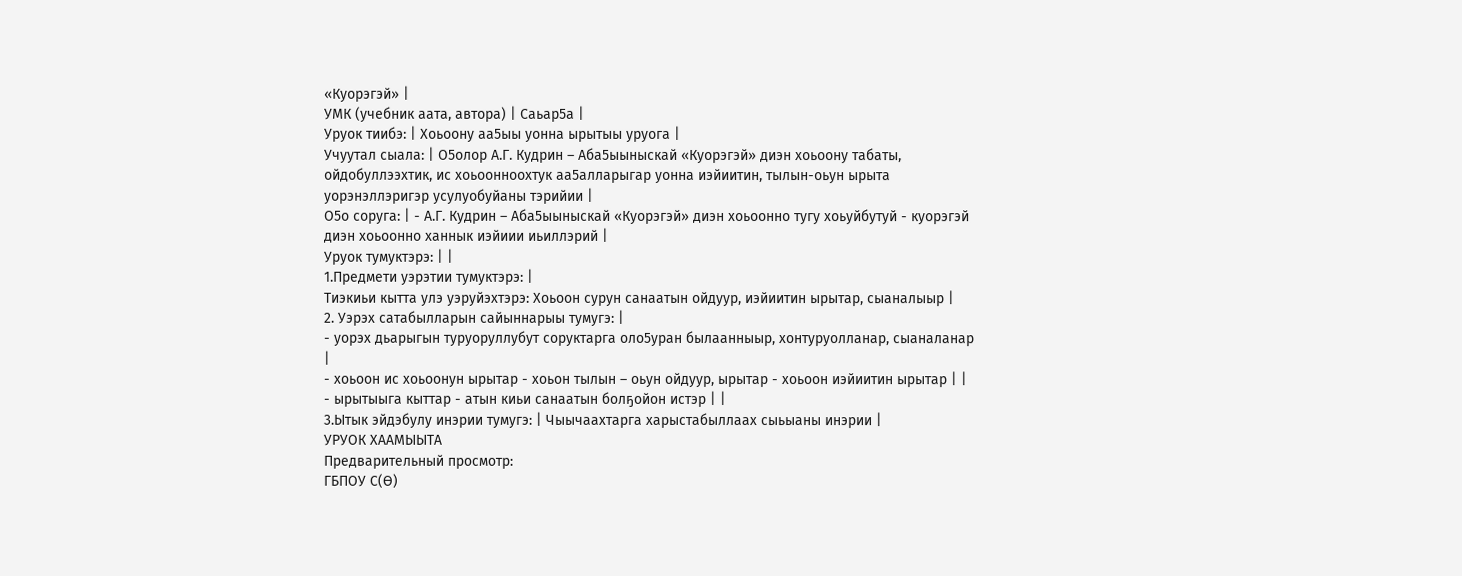«Куорэгэй» |
УМК (учебник аата, автора) | Саьар5а |
Уруок тиибэ: | Хоьоону аа5ыы уонна ырытыы уруога |
Учуутал сыала: | О5олор А.Г. Кудрин – Аба5ыыныскай «Куорэгэй» диэн хоьоону табаты, ойдобуллээхтик, ис хоьоонноохтук аа5алларыгар уонна иэйиитин, тылын-оьун ырыта уорэнэллэригэр усулуобуйаны тэрийии |
О5о соруга: | - А.Г. Кудрин – Аба5ыыныскай «Куорэгэй» диэн хоьоонно тугу хоьуйбутуй - куорэгэй диэн хоьоонно ханнык иэйиии иьиллэрий |
Уруок тумуктэрэ: | |
1.Предмети уэрэтии тумуктэрэ: |
Тиэкиьи кытта улэ уэруйэхтэрэ: Хоьоон сурун санаатын ойдуур, иэйиитин ырытар, сыаналыыр |
2. Уэрэх сатабылларын сайыннарыы тумугэ: |
- уорэх дьарыгын туруоруллубут соруктарга оло5уран былаанныыр, хонтуруолланар, сыаналанар |
- хоьоон ис хоьоонун ырытар - хоьон тылын – оьун ойдуур, ырытар - хоьоон иэйиитин ырытар | |
- ырытыыга кыттар - атын киьи санаатын болҕойон истэр | |
3.Ытык эйдэбулу инэрии тумугэ: | Чыычаахтарга харыстабыллаах сыьыаны инэрии |
УРУОК ХААМЫЫТА
Предварительный просмотр:
ГБПОУ С(Ө)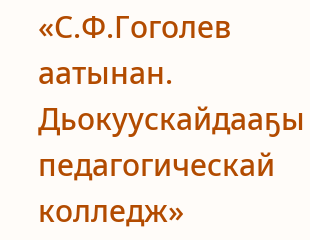«С.Ф.Гоголев аатынан. Дьокуускайдааҕы педагогическай колледж»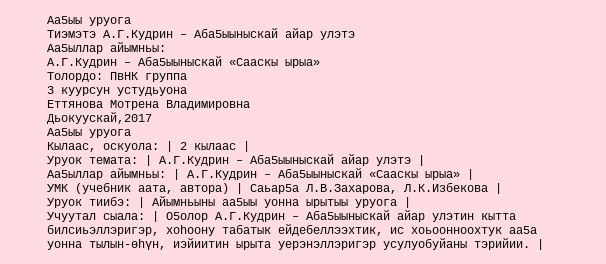Аа5ыы уруога
Тиэмэтэ А.Г.Кудрин – Аба5ыыныскай айар улэтэ
Аа5ыллар айымньы:
А.Г.Кудрин – Аба5ыыныскай «Сааскы ырыа»
Толордо: ПвНК группа
3 куурсун устудьуона
Еттянова Мотрена Владимировна
Дьокуускай,2017
Аа5ыы уруога
Кылаас, оскуола: | 2 кылаас |
Уруок темата: | А.Г.Кудрин – Аба5ыыныскай айар улэтэ |
Аа5ыллар айымньы: | А.Г.Кудрин – Аба5ыыныскай «Сааскы ырыа» |
УМК (учебник аата, автора) | Саьар5а Л.В.Захарова, Л.К.Избекова |
Уруок тиибэ: | Айымньыны аа5ыы уонна ырытыы уруога |
Учуутал сыала: | О5олор А.Г.Кудрин – Аба5ыыныскай айар улэтин кытта билсиьэллэригэр, хоһоону табатык ейдебеллээхтик, ис хоьоонноохтук аа5а уонна тылын-өһүн, иэйиитин ырыта уерэнэллэригэр усулуобуйаны тэрийии. |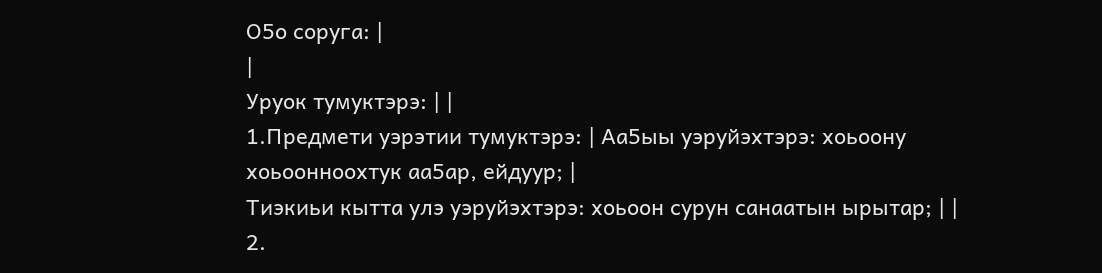О5о соруга: |
|
Уруок тумуктэрэ: | |
1.Предмети уэрэтии тумуктэрэ: | Аа5ыы уэруйэхтэрэ: хоьоону хоьоонноохтук аа5ар, ейдуур; |
Тиэкиьи кытта улэ уэруйэхтэрэ: хоьоон сурун санаатын ырытар; | |
2.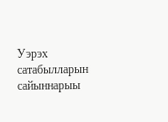Уэрэх сатабылларын сайыннарыы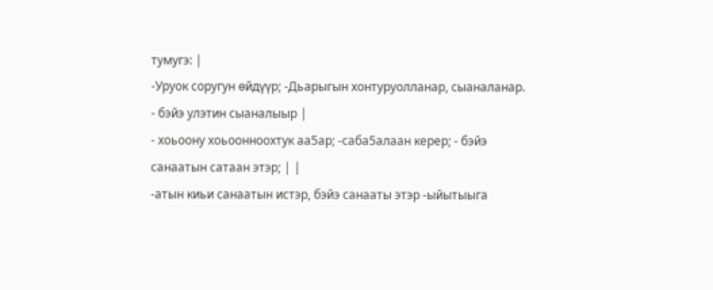тумугэ: |
-Уруок соругун өйдүүр; -Дьарыгын хонтуруолланар, сыаналанар. - бэйэ улэтин сыаналыыр |
- хоьоону хоьоонноохтук аа5ар; -саба5алаан керер; - бэйэ санаатын сатаан этэр; | |
-атын киьи санаатын истэр, бэйэ санааты этэр -ыйытыыга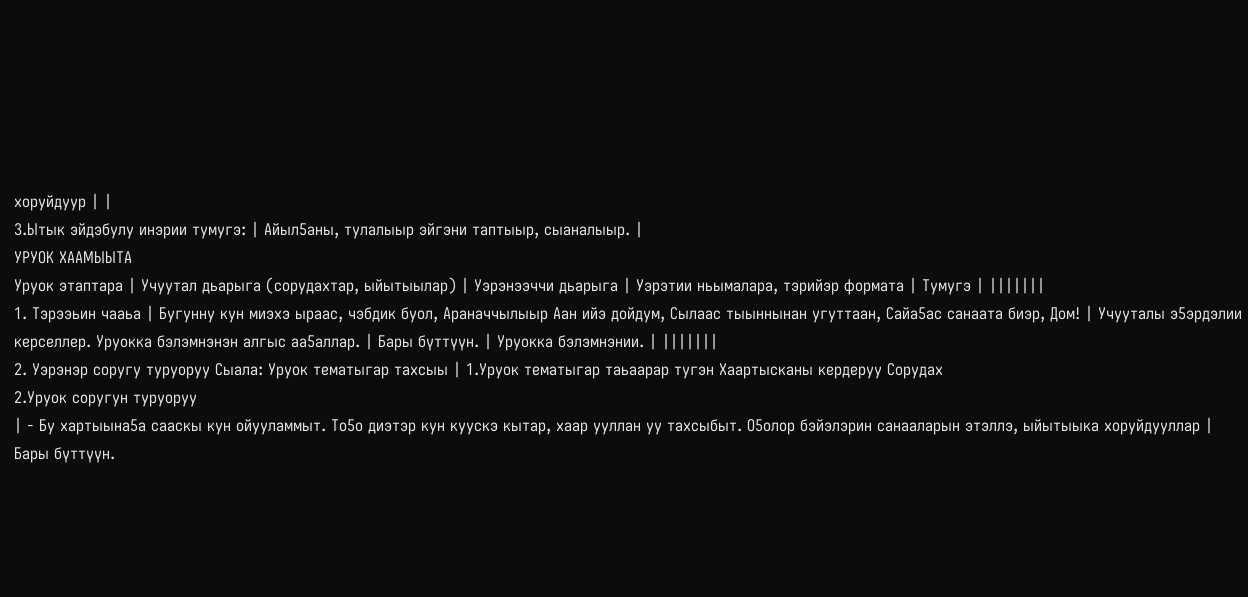хоруйдуур | |
3.Ытык эйдэбулу инэрии тумугэ: | Айыл5аны, тулалыыр эйгэни таптыыр, сыаналыыр. |
УРУОК ХААМЫЫТА
Уруок этаптара | Учуутал дьарыга (сорудахтар, ыйытыылар) | Уэрэнээччи дьарыга | Уэрэтии ньымалара, тэрийэр формата | Тумугэ | |||||||
1. Тэрээьин чааьа | Бугунну кун миэхэ ыраас, чэбдик буол, Араначчылыыр Аан ийэ дойдум, Сылаас тыыннынан угуттаан, Сайа5ас санаата биэр, Дом! | Учууталы э5эрдэлии керселлер. Уруокка бэлэмнэнэн алгыс аа5аллар. | Бары бүттүүн. | Уруокка бэлэмнэнии. | |||||||
2. Уэрэнэр соругу туруоруу Сыала: Уруок тематыгар тахсыы | 1.Уруок тематыгар таьаарар тугэн Хаартысканы кердеруу Сорудах
2.Уруок соругун туруоруу
| - Бу хартыына5а сааскы кун ойууламмыт. То5о диэтэр кун куускэ кытар, хаар ууллан уу тахсыбыт. О5олор бэйэлэрин санааларын этэллэ, ыйытыыка хоруйдууллар | Бары бүттүүн.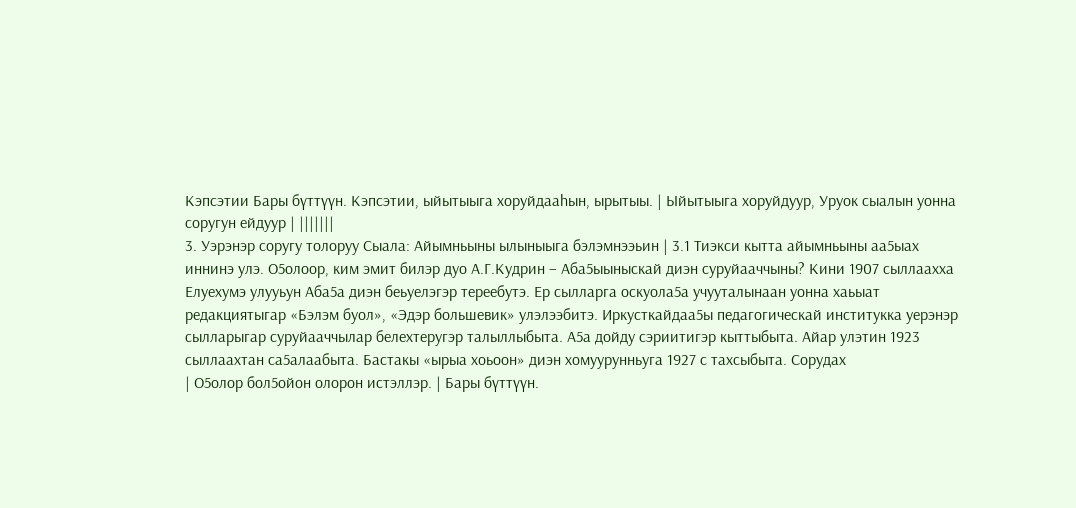Кэпсэтии Бары бүттүүн. Кэпсэтии, ыйытыыга хоруйдааһын, ырытыы. | Ыйытыыга хоруйдуур, Уруок сыалын уонна соругун ейдуур | |||||||
3. Уэрэнэр соругу толоруу Сыала: Айымньыны ылыныыга бэлэмнээьин | 3.1 Тиэкси кытта айымньыны аа5ыах иннинэ улэ. О5олоор, ким эмит билэр дуо А.Г.Кудрин – Аба5ыыныскай диэн суруйааччыны? Кини 1907 сыллаахха Елуехумэ улууьун Аба5а диэн беьуелэгэр тереебутэ. Ер сылларга оскуола5а учууталынаан уонна хаьыат редакциятыгар «Бэлэм буол», «Эдэр большевик» улэлээбитэ. Иркусткайдаа5ы педагогическай институкка уерэнэр сылларыгар суруйааччылар белехтеругэр талыллыбыта. А5а дойду сэриитигэр кыттыбыта. Айар улэтин 1923 сыллаахтан са5алаабыта. Бастакы «ырыа хоьоон» диэн хомуурунньуга 1927 с тахсыбыта. Сорудах
| О5олор бол5ойон олорон истэллэр. | Бары бүттүүн.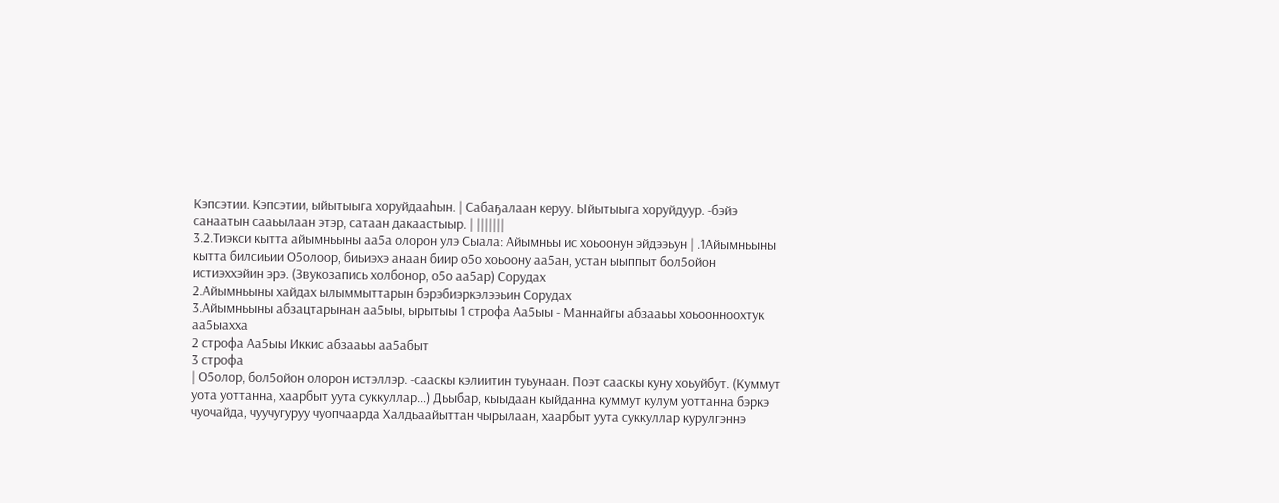Кэпсэтии. Кэпсэтии, ыйытыыга хоруйдааһын. | Сабаҕалаан керуу. Ыйытыыга хоруйдуур. -бэйэ санаатын сааьылаан этэр, сатаан дакаастыыр. | |||||||
3.2.Тиэкси кытта айымньыны аа5а олорон улэ Сыала: Айымньы ис хоьоонун эйдээьун | .1Айымньыны кытта билсиьии О5олоор, биьиэхэ анаан биир о5о хоьоону аа5ан, устан ыыппыт бол5ойон истиэххэйин эрэ. (Звукозапись холбонор, о5о аа5ар) Сорудах
2.Айымньыны хайдах ылыммыттарын бэрэбиэркэлээьин Сорудах
3.Айымньыны абзацтарынан аа5ыы, ырытыы 1 строфа Аа5ыы - Маннайгы абзааьы хоьоонноохтук аа5ыахха
2 строфа Аа5ыы Иккис абзааьы аа5абыт
3 строфа
| О5олор, бол5ойон олорон истэллэр. -сааскы кэлиитин туьунаан. Поэт сааскы куну хоьуйбут. (Куммут уота уоттанна, хаарбыт уута суккуллар…) Дьыбар, кыыдаан кыйданна куммут кулум уоттанна бэркэ чуочайда, чуучугуруу чуопчаарда Халдьаайыттан чырылаан, хаарбыт уута суккуллар курулгэннэ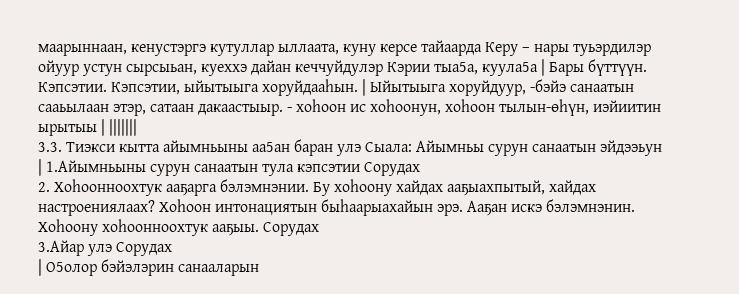маарыннаан, кенустэргэ кутуллар ыллаата, куну керсе тайаарда Керу – нары туьэрдилэр ойуур устун сырсыьан, куеххэ дайан кеччуйдулэр Кэрии тыа5а, куула5а | Бары бүттүүн. Кэпсэтии. Кэпсэтии, ыйытыыга хоруйдааһын. | Ыйытыыга хоруйдуур, -бэйэ санаатын сааьылаан этэр, сатаан дакаастыыр. - хоһоон ис хоһоонун, хоһоон тылын-өһүн, иэйиитин ырытыы | |||||||
3.3. Тиэкси кытта айымньыны аа5ан баран улэ Сыала: Айымньы сурун санаатын эйдээьун | 1.Айымньыны сурун санаатын тула кэпсэтии Сорудах
2. Хоһоонноохтук ааҕарга бэлэмнэнии. Бу хоһоону хайдах ааҕыахпытый, хайдах настроениялаах? Хоһоон интонациятын быһаарыахайын эрэ. Ааҕан искэ бэлэмнэнин. Хоһоону хоһоонноохтук ааҕыы. Сорудах
3.Айар улэ Сорудах
| О5олор бэйэлэрин санааларын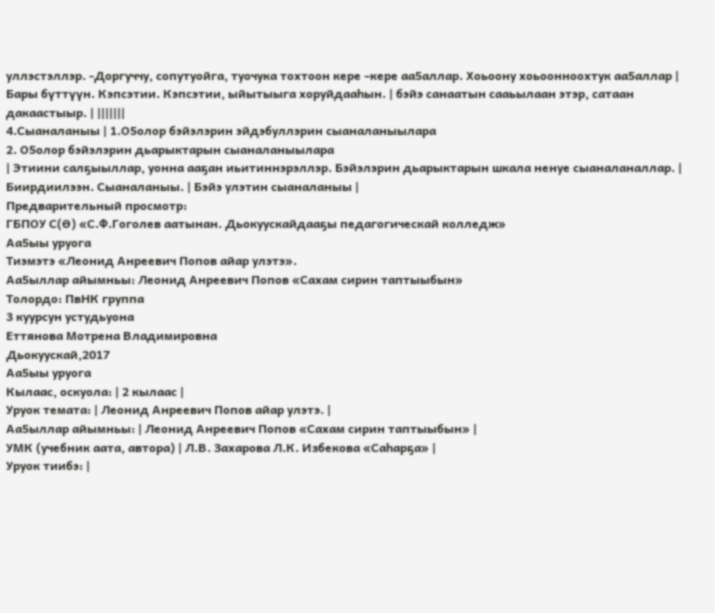уллэстэллэр. -Доргуччу, сопутуойга, туочука тохтоон кере –кере аа5аллар. Хоьоону хоьоонноохтук аа5аллар | Бары бүттүүн. Кэпсэтии. Кэпсэтии, ыйытыыга хоруйдааһын. | бэйэ санаатын сааьылаан этэр, сатаан дакаастыыр. | |||||||
4.Сыаналаныы | 1.О5олор бэйэлэрин эйдэбуллэрин сыаналаныылара
2. О5олор бэйэлэрин дьарыктарын сыаналаныылара
| Этиини салҕыыллар, уонна ааҕан иьитиннэрэллэр. Бэйэлэрин дьарыктарын шкала ненуе сыаналаналлар. | Биирдиилээн. Сыаналаныы. | Бэйэ улэтин сыаналаныы |
Предварительный просмотр:
ГБПОУ С(Ө) «С.Ф.Гоголев аатынан. Дьокуускайдааҕы педагогическай колледж»
Аа5ыы уруога
Тиэмэтэ «Леонид Анреевич Попов айар улэтэ».
Аа5ыллар айымньы: Леонид Анреевич Попов «Сахам сирин таптыыбын»
Толордо: ПвНК группа
3 куурсун устудьуона
Еттянова Мотрена Владимировна
Дьокуускай,2017
Аа5ыы уруога
Кылаас, оскуола: | 2 кылаас |
Уруок темата: | Леонид Анреевич Попов айар улэтэ. |
Аа5ыллар айымньы: | Леонид Анреевич Попов «Сахам сирин таптыыбын» |
УМК (учебник аата, автора) | Л.В. Захарова Л.К. Избекова «Саһарҕа» |
Уруок тиибэ: |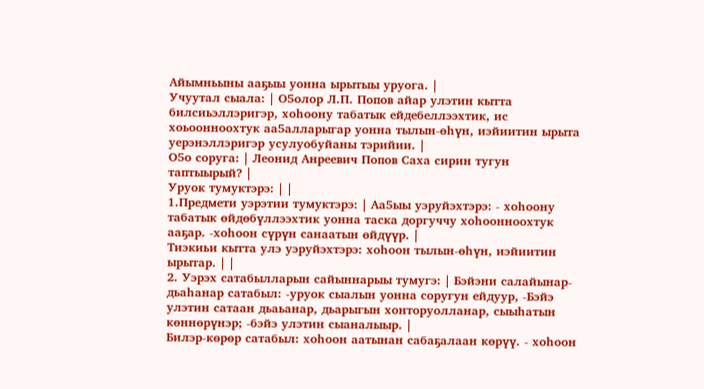Айымньыны ааҕыы уонна ырытыы уруога. |
Учуутал сыала: | О5олор Л.П. Попов айар улэтин кытта билсиьэллэригэр, хоһоону табатык ейдебеллээхтик, ис хоьоонноохтук аа5алларыгар уонна тылын-өһүн, иэйиитин ырыта уерэнэллэригэр усулуобуйаны тэрийии. |
О5о соруга: | Леонид Анреевич Попов Саха сирин тугун таптыырый? |
Уруок тумуктэрэ: | |
1.Предмети уэрэтии тумуктэрэ: | Аа5ыы уэруйэхтэрэ: - хоһоону табатык өйдөбүллээхтик уонна таска доргуччу хоһоонноохтук ааҕар. -хоһоон сүрүн санаатын өйдүүр. |
Тиэкиьи кытта улэ уэруйэхтэрэ: хоһоон тылын-өһүн, иэйиитин ырытар. | |
2. Уэрэх сатабылларын сайыннарыы тумугэ: | Бэйэни салайынар-дьаһанар сатабыл: -уруок сыалын уонна соругун ейдуур, -Бэйэ улэтин сатаан дьаьанар, дьарыгын хонторуолланар, сыыһатын көннөрүнэр; -бэйэ улэтин сыаналыыр. |
Билэр-кѳрѳр сатабыл: хоһоон аатынан сабаҕалаан көрүү. - хоһоон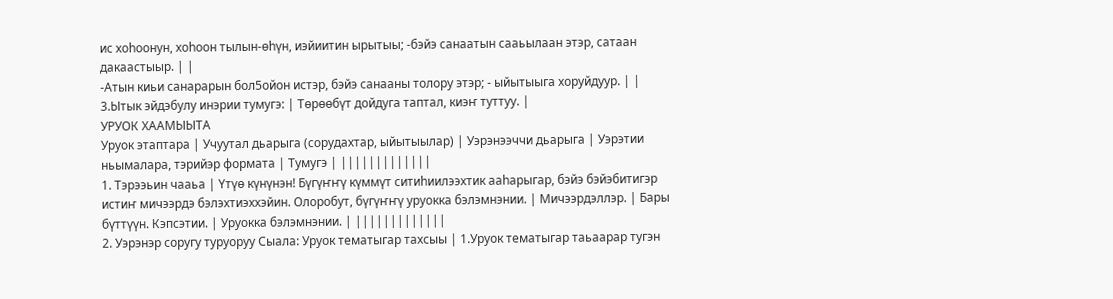ис хоһоонун, хоһоон тылын-өһүн, иэйиитин ырытыы; -бэйэ санаатын сааьылаан этэр, сатаан дакаастыыр. | |
-Атын киьи санарарын бол5ойон истэр, бэйэ санааны толору этэр; - ыйытыыга хоруйдуур. | |
3.Ытык эйдэбулу инэрии тумугэ: | Төрөөбүт дойдуга таптал, киэҥ туттуу. |
УРУОК ХААМЫЫТА
Уруок этаптара | Учуутал дьарыга (сорудахтар, ыйытыылар) | Уэрэнээччи дьарыга | Уэрэтии ньымалара, тэрийэр формата | Тумугэ | |||||||||||||
1. Тэрээьин чааьа | Үтүө күнүнэн! Бүгүҥҥү күммүт ситиһиилээхтик ааһарыгар, бэйэ бэйэбитигэр истиҥ мичээрдэ бэлэхтиэххэйин. Олоробут, бүгүҥҥү уруокка бэлэмнэнии. | Мичээрдэллэр. | Бары бүттүүн. Кэпсэтии. | Уруокка бэлэмнэнии. | |||||||||||||
2. Уэрэнэр соругу туруоруу Сыала: Уруок тематыгар тахсыы | 1.Уруок тематыгар таьаарар тугэн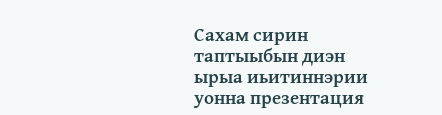Сахам сирин таптыыбын диэн ырыа иьитиннэрии уонна презентация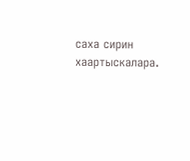саха сирин хаартыскалара.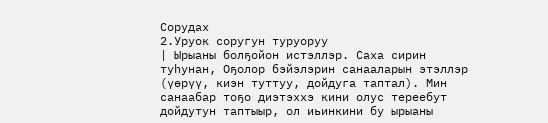Сорудах
2.Уруок соругун туруоруу
| Ырыаны болҕойон истэллэр. Саха сирин туһунан, Оҕолор бэйэлэрин санааларын этэллэр (үөрүү, киэн туттуу, дойдуга таптал). Мин санаабар тоҕо диэтэххэ кини олус тереебут дойдутун таптыыр, ол иьинкини бу ырыаны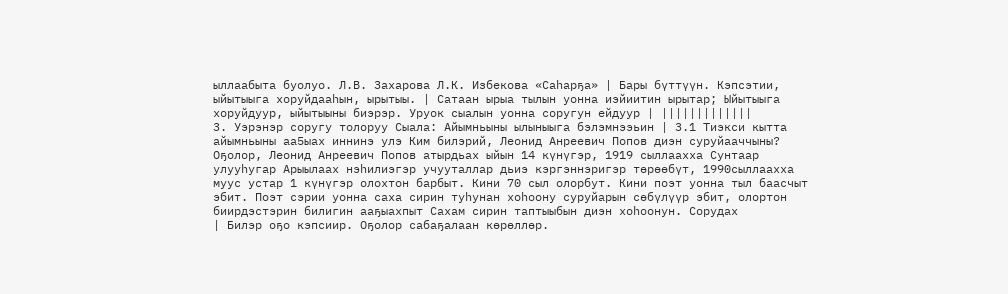ыллаабыта буолуо. Л.В. Захарова Л.К. Избекова «Саһарҕа» | Бары бүттүүн. Кэпсэтии, ыйытыыга хоруйдааһын, ырытыы. | Сатаан ырыа тылын уонна иэйиитин ырытар; Ыйытыыга хоруйдуур, ыйытыыны биэрэр. Уруок сыалын уонна соругун ейдуур | |||||||||||||
3. Уэрэнэр соругу толоруу Сыала: Айымньыны ылыныыга бэлэмнээьин | 3.1 Тиэкси кытта айымньыны аа5ыах иннинэ улэ Ким билэрий, Леонид Анреевич Попов диэн суруйааччыны? Оҕолор, Леонид Анреевич Попов атырдьах ыйын 14 күнүгэр, 1919 сыллаахха Сунтаар улууһугар Арыылаах нэһилиэгэр учууталлар дьиэ кэргэннэригэр төрөөбүт, 1990сыллаахха муус устар 1 күнүгэр олохтон барбыт. Кини 70 сыл олорбут. Кини поэт уонна тыл баасчыт эбит. Поэт сэрии уонна саха сирин туһунан хоһоону суруйарын сөбүлүүр эбит, олортон биирдэстэрин билигин ааҕыахпыт Сахам сирин таптыыбын диэн хоһоонун. Сорудах
| Билэр оҕо кэпсиир. Оҕолор сабаҕалаан көрөллөр.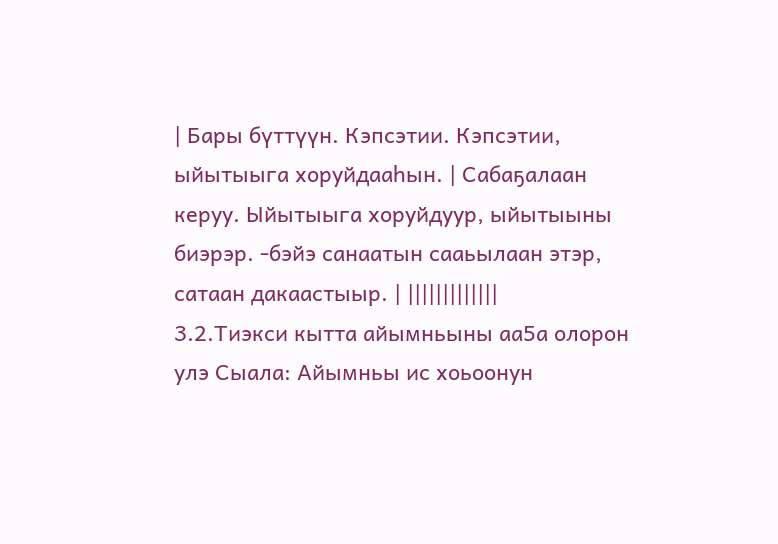| Бары бүттүүн. Кэпсэтии. Кэпсэтии, ыйытыыга хоруйдааһын. | Сабаҕалаан керуу. Ыйытыыга хоруйдуур, ыйытыыны биэрэр. -бэйэ санаатын сааьылаан этэр, сатаан дакаастыыр. | |||||||||||||
3.2.Тиэкси кытта айымньыны аа5а олорон улэ Сыала: Айымньы ис хоьоонун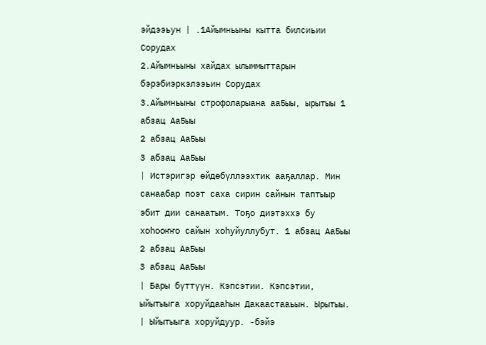эйдээьун | .1Айымньыны кытта билсиьии Сорудах
2.Айымньыны хайдах ылыммыттарын бэрэбиэркэлээьин Сорудах
3.Айымньыны строфоларыана аа5ыы, ырытыы 1 абзац Аа5ыы
2 абзац Аа5ыы
3 абзац Аа5ыы
| Истэригэр өйдөбүллээхтик ааҕаллар. Мин санаабар поэт саха сирин сайнын таптыыр эбит дии санаатым. Тоҕо диэтэххэ бу хоһооҥҥо сайын хоһуйуллубут. 1 абзац Аа5ыы
2 абзац Аа5ыы
3 абзац Аа5ыы
| Бары бүттүүн. Кэпсэтии. Кэпсэтии, ыйытыыга хоруйдааһын Дакаастааьын. Ырытыы. | Ыйытыыга хоруйдуур. -бэйэ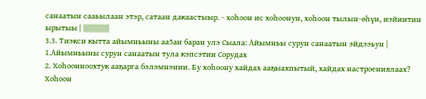санаатын сааьылаан этэр, сатаан дакаастыыр. - хоһоон ис хоһоонун, хоһоон тылын-өһүн, иэйиитин ырытыы | |||||||||||||
3.3. Тиэкси кытта айымньыны аа5ан баран улэ Сыала: Айымньы сурун санаатын эйдээьун | 1.Айымньыны сурун санаатын тула кэпсэтии Сорудах
2. Хоһоонноохтук ааҕарга бэлэмнэнии. Бу хоһоону хайдах ааҕыахпытый, хайдах настроениялаах? Хоһоон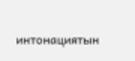интонациятын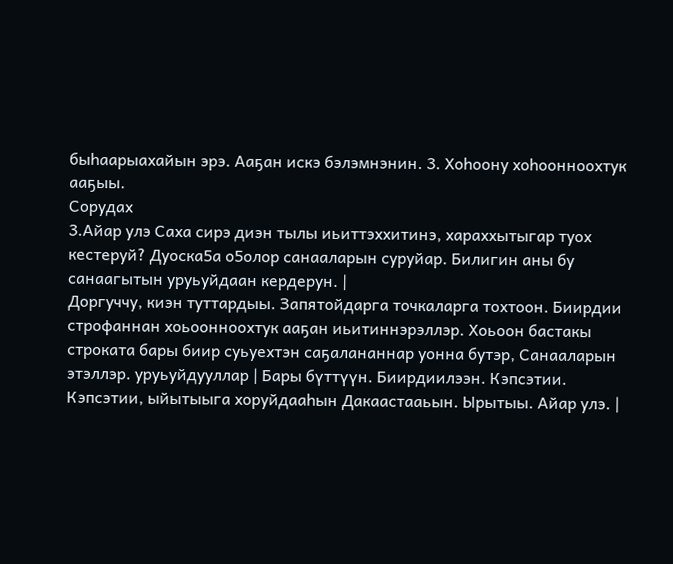быһаарыахайын эрэ. Ааҕан искэ бэлэмнэнин. 3. Хоһоону хоһоонноохтук ааҕыы.
Сорудах
3.Айар улэ Саха сирэ диэн тылы иьиттэххитинэ, хараххытыгар туох кестеруй? Дуоска5а о5олор санааларын суруйар. Билигин аны бу санаагытын уруьуйдаан кердерун. |
Доргуччу, киэн туттардыы. Запятойдарга точкаларга тохтоон. Биирдии строфаннан хоьоонноохтук ааҕан иьитиннэрэллэр. Хоьоон бастакы строката бары биир суьуехтэн саҕалананнар уонна бутэр, Санааларын этэллэр. уруьуйдууллар | Бары бүттүүн. Биирдиилээн. Кэпсэтии. Кэпсэтии, ыйытыыга хоруйдааһын Дакаастааьын. Ырытыы. Айар улэ. |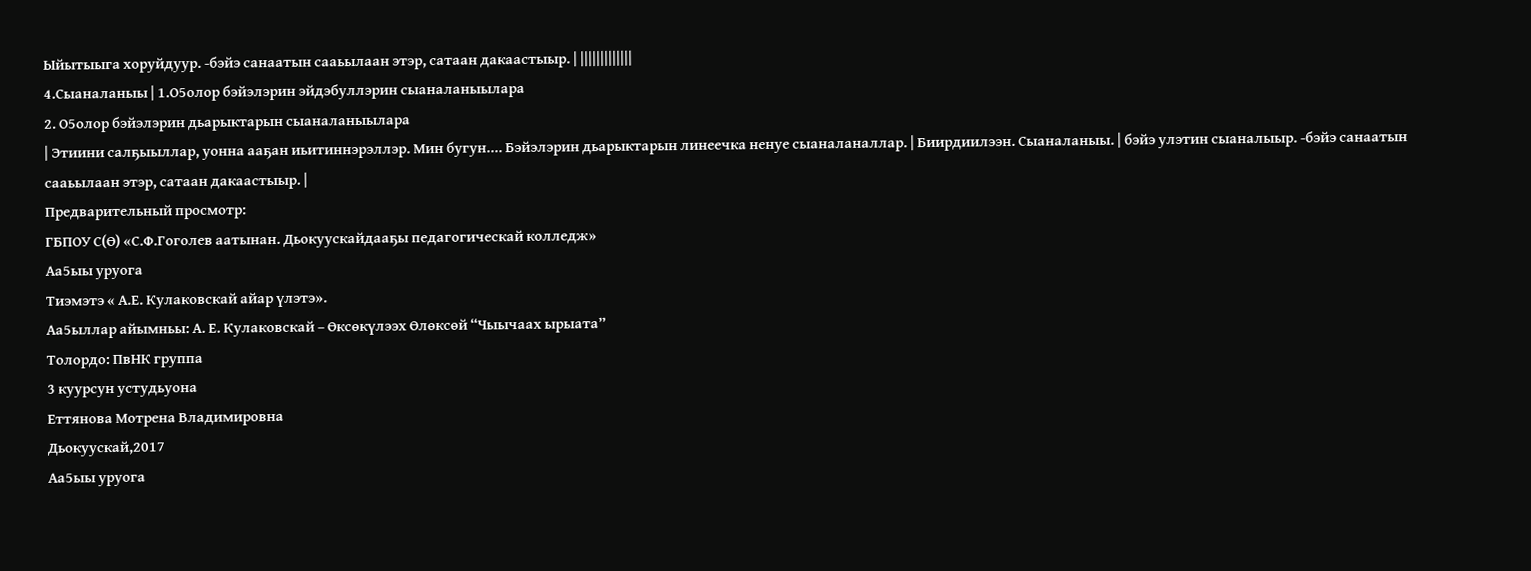Ыйытыыга хоруйдуур. -бэйэ санаатын сааьылаан этэр, сатаан дакаастыыр. | |||||||||||||
4.Сыаналаныы | 1.О5олор бэйэлэрин эйдэбуллэрин сыаналаныылара
2. О5олор бэйэлэрин дьарыктарын сыаналаныылара
| Этиини салҕыыллар, уонна ааҕан иьитиннэрэллэр. Мин бугун.... Бэйэлэрин дьарыктарын линеечка ненуе сыаналаналлар. | Биирдиилээн. Сыаналаныы. | бэйэ улэтин сыаналыыр. -бэйэ санаатын сааьылаан этэр, сатаан дакаастыыр. |
Предварительный просмотр:
ГБПОУ С(Ө) «С.Ф.Гоголев аатынан. Дьокуускайдааҕы педагогическай колледж»
Аа5ыы уруога
Тиэмэтэ « А.Е. Кулаковскай айар үлэтэ».
Аа5ыллар айымньы: А. Е. Кулаковскай – Өксөкүлээх Өлөксөй “Чыычаах ырыата”
Толордо: ПвНК группа
3 куурсун устудьуона
Еттянова Мотрена Владимировна
Дьокуускай,2017
Аа5ыы уруога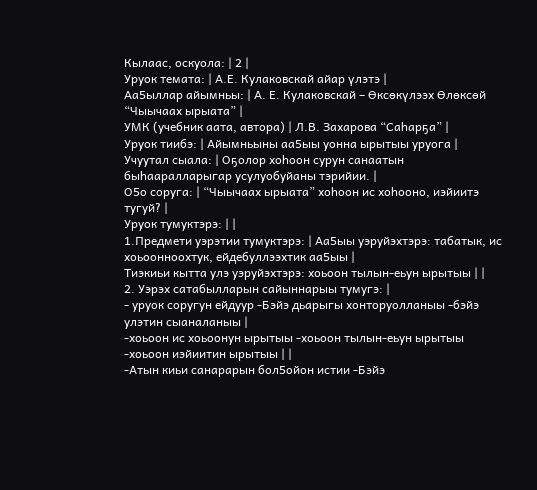Кылаас, оскуола: | 2 |
Уруок темата: | А.Е. Кулаковскай айар үлэтэ |
Аа5ыллар айымньы: | А. Е. Кулаковскай – Өксөкүлээх Өлөксөй “Чыычаах ырыата” |
УМК (учебник аата, автора) | Л.В. Захарова “Саһарҕа” |
Уруок тиибэ: | Айымньыны аа5ыы уонна ырытыы уруога |
Учуутал сыала: | Оҕолор хоһоон сурун санаатын быһааралларыгар усулуобуйаны тэрийии. |
О5о соруга: | “Чыычаах ырыата” хоһоон ис хоһооно, иэйиитэ тугуй? |
Уруок тумуктэрэ: | |
1.Предмети уэрэтии тумуктэрэ: | Аа5ыы уэруйэхтэрэ: табатык, ис хоьоонноохтук, ейдебуллээхтик аа5ыы |
Тиэкиьи кытта улэ уэруйэхтэрэ: хоьоон тылын-еьун ырытыы | |
2. Уэрэх сатабылларын сайыннарыы тумугэ: |
- уруок соругун ейдуур -Бэйэ дьарыгы хонторуолланыы -бэйэ улэтин сыаналаныы |
-хоьоон ис хоьоонун ырытыы -хоьоон тылын-еьун ырытыы -хоьоон иэйиитин ырытыы | |
-Атын киьи санарарын бол5ойон истии -Бэйэ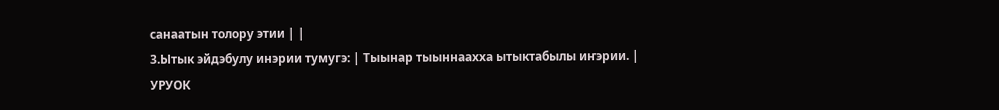санаатын толору этии | |
3.Ытык эйдэбулу инэрии тумугэ: | Тыынар тыыннаахха ытыктабылы иҥэрии. |
УРУОК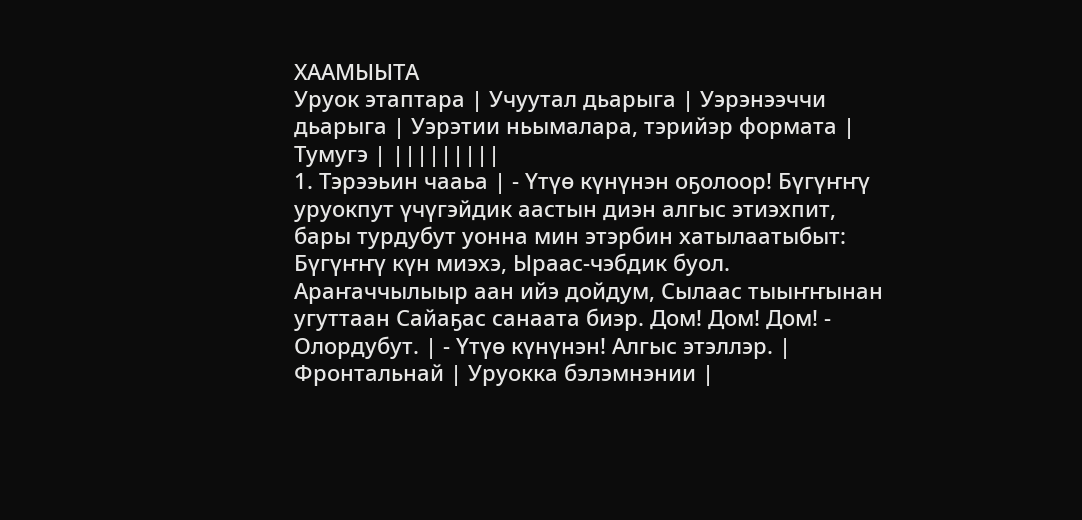ХААМЫЫТА
Уруок этаптара | Учуутал дьарыга | Уэрэнээччи дьарыга | Уэрэтии ньымалара, тэрийэр формата | Тумугэ | |||||||||
1. Тэрээьин чааьа | - Үтүө күнүнэн оҕолоор! Бүгүҥҥү уруокпут үчүгэйдик аастын диэн алгыс этиэхпит, бары турдубут уонна мин этэрбин хатылаатыбыт: Бүгүҥҥү күн миэхэ, Ыраас-чэбдик буол. Араҥаччылыыр аан ийэ дойдум, Сылаас тыыҥҥынан угуттаан Сайаҕас санаата биэр. Дом! Дом! Дом! - Олордубут. | - Үтүө күнүнэн! Алгыс этэллэр. | Фронтальнай | Уруокка бэлэмнэнии |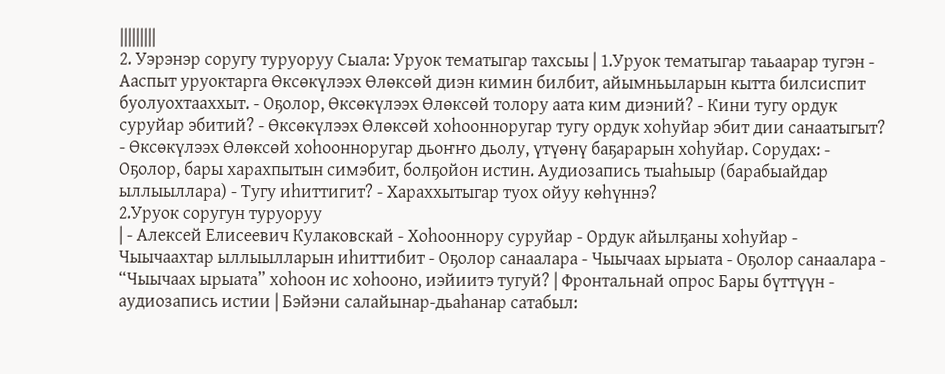|||||||||
2. Уэрэнэр соругу туруоруу Сыала: Уруок тематыгар тахсыы | 1.Уруок тематыгар таьаарар тугэн - Ааспыт уруоктарга Өксөкүлээх Өлөксөй диэн кимин билбит, айымньыларын кытта билсиспит буолуохтааххыт. - Оҕолор, Өксөкүлээх Өлөксөй толору аата ким диэний? - Кини тугу ордук суруйар эбитий? - Өксөкүлээх Өлөксөй хоһоонноругар тугу ордук хоһуйар эбит дии санаатыгыт? - Өксөкүлээх Өлөксөй хоһоонноругар дьоҥҥо дьолу, үтүөнү баҕарарын хоһуйар. Сорудах: - Оҕолор, бары харахпытын симэбит, болҕойон истин. Аудиозапись тыаһыыр (барабыайдар ыллыыллара) - Тугу иһиттигит? - Хараххытыгар туох ойуу көһүннэ?
2.Уруок соругун туруоруу
| - Алексей Елисеевич Кулаковскай - Хоһооннору суруйар - Ордук айылҕаны хоһуйар - Чыычаахтар ыллыылларын иһиттибит - Оҕолор санаалара - Чыычаах ырыата - Оҕолор санаалара - “Чыычаах ырыата” хоһоон ис хоһооно, иэйиитэ тугуй? | Фронтальнай опрос Бары бүттүүн - аудиозапись истии | Бэйэни салайынар-дьаһанар сатабыл: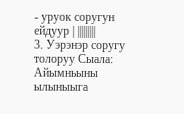- уруок соругун ейдуур | |||||||||
3. Уэрэнэр соругу толоруу Сыала: Айымньыны ылыныыга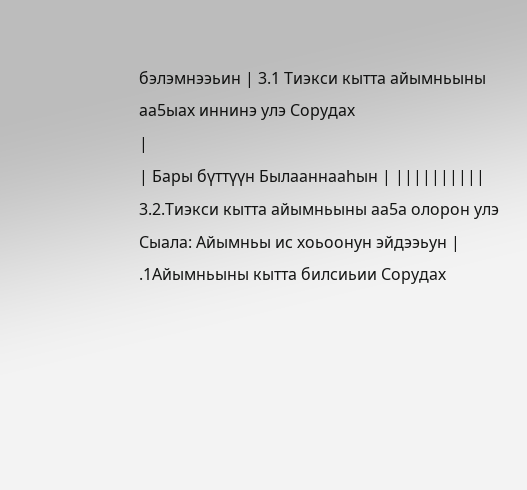бэлэмнээьин | 3.1 Тиэкси кытта айымньыны аа5ыах иннинэ улэ Сорудах
|
| Бары бүттүүн Былааннааһын | ||||||||||
3.2.Тиэкси кытта айымньыны аа5а олорон улэ Сыала: Айымньы ис хоьоонун эйдээьун | .1Айымньыны кытта билсиьии Сорудах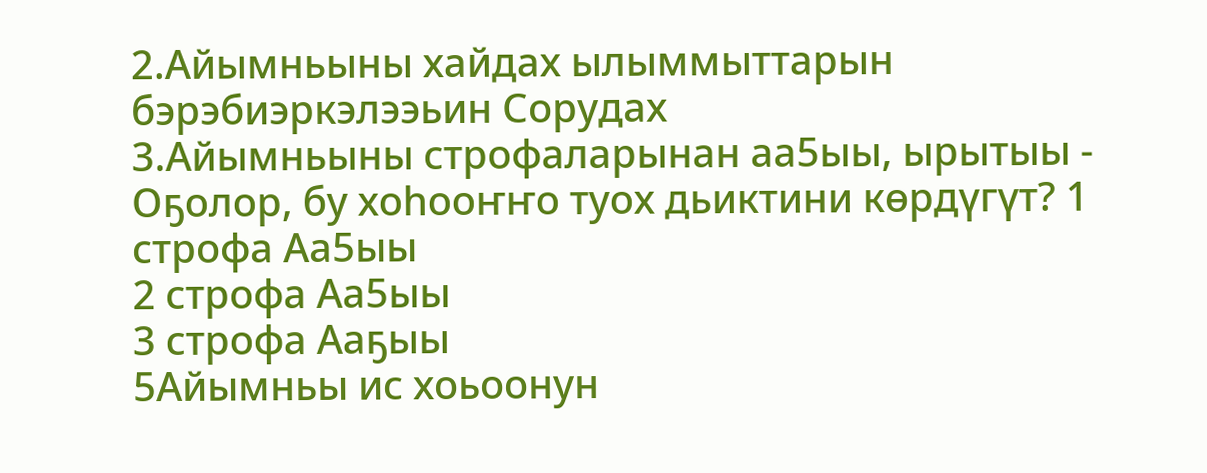2.Айымньыны хайдах ылыммыттарын бэрэбиэркэлээьин Сорудах
3.Айымньыны строфаларынан аа5ыы, ырытыы - Оҕолор, бу хоһооҥҥо туох дьиктини көрдүгүт? 1 строфа Аа5ыы
2 строфа Аа5ыы
3 строфа Ааҕыы
5Айымньы ис хоьоонун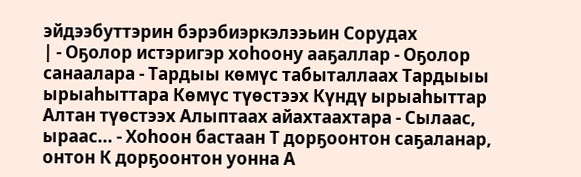эйдээбуттэрин бэрэбиэркэлээьин Сорудах
| - Оҕолор истэригэр хоһоону ааҕаллар - Оҕолор санаалара - Тардыы көмүс табыталлаах Тардыыы ырыаһыттара Көмүс түөстээх Күндү ырыаһыттар Алтан түөстээх Алыптаах айахтаахтара - Сылаас, ыраас... - Хоһоон бастаан Т дорҕоонтон саҕаланар, онтон К дорҕоонтон уонна А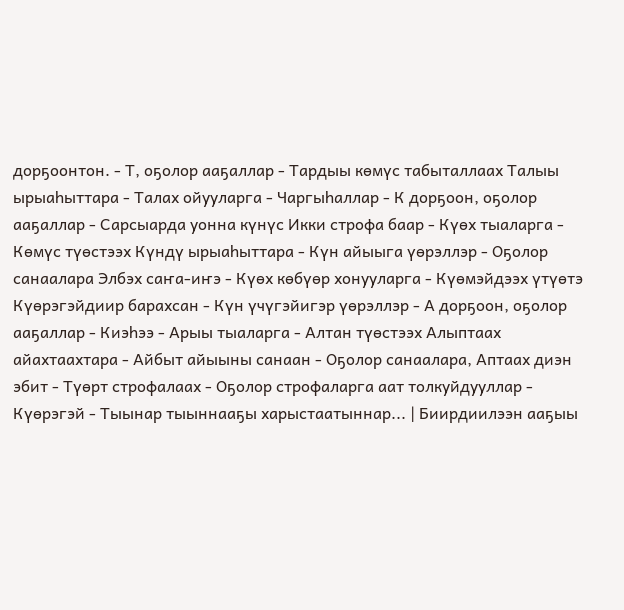дорҕоонтон. - Т, оҕолор ааҕаллар - Тардыы көмүс табыталлаах Талыы ырыаһыттара - Талах ойууларга - Чаргыһаллар - К дорҕоон, оҕолор ааҕаллар - Сарсыарда уонна күнүс Икки строфа баар - Күөх тыаларга - Көмүс түөстээх Күндү ырыаһыттара - Күн айыыга үөрэллэр - Оҕолор санаалара Элбэх саҥа-иҥэ - Күөх көбүөр хонууларга - Күөмэйдээх үтүөтэ Күөрэгэйдиир барахсан - Күн үчүгэйигэр үөрэллэр - А дорҕоон, оҕолор ааҕаллар - Киэһээ - Арыы тыаларга - Алтан түөстээх Алыптаах айахтаахтара - Айбыт айыыны санаан - Оҕолор санаалара, Аптаах диэн эбит - Түөрт строфалаах - Оҕолор строфаларга аат толкуйдууллар - Күөрэгэй - Тыынар тыыннааҕы харыстаатыннар... | Биирдиилээн ааҕыы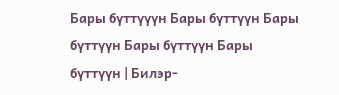Бары бүттүүүн Бары бүттүүн Бары бүттүүн Бары бүттүүн Бары бүттүүн | Билэр-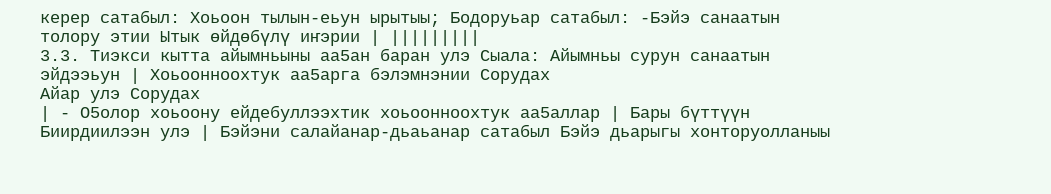керер сатабыл: Хоьоон тылын-еьун ырытыы; Бодоруьар сатабыл: -Бэйэ санаатын толору этии Ытык өйдөбүлү иҥэрии | |||||||||
3.3. Тиэкси кытта айымньыны аа5ан баран улэ Сыала: Айымньы сурун санаатын эйдээьун | Хоьоонноохтук аа5арга бэлэмнэнии Сорудах
Айар улэ Сорудах
| - О5олор хоьоону ейдебуллээхтик хоьоонноохтук аа5аллар | Бары бүттүүн Биирдиилээн улэ | Бэйэни салайанар-дьаьанар сатабыл Бэйэ дьарыгы хонторуолланыы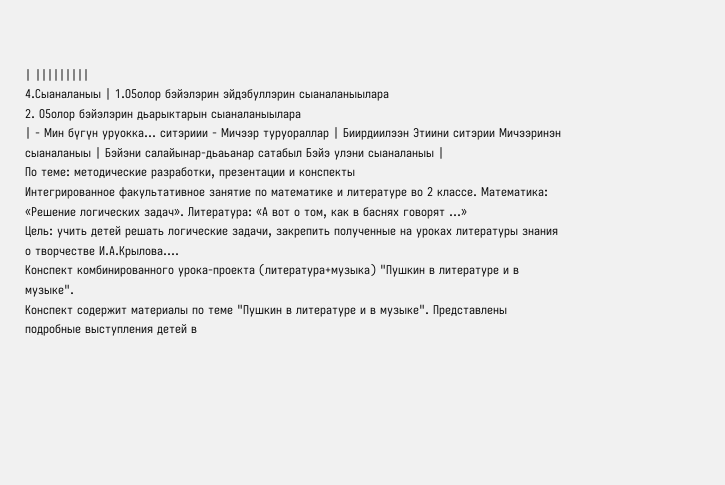| |||||||||
4.Сыаналаныы | 1.О5олор бэйэлэрин эйдэбуллэрин сыаналаныылара
2. О5олор бэйэлэрин дьарыктарын сыаналаныылара
| - Мин бүгүн уруокка... ситэриии - Мичээр туруораллар | Биирдиилээн Этиини ситэрии Мичээринэн сыаналаныы | Бэйэни салайынар-дьаьанар сатабыл Бэйэ улэни сыаналаныы |
По теме: методические разработки, презентации и конспекты
Интегрированное факультативное занятие по математике и литературе во 2 классе. Математика: «Решение логических задач». Литература: «А вот о том, как в баснях говорят …»
Цель: учить детей решать логические задачи, закрепить полученные на уроках литературы знания о творчестве И.А.Крылова....
Конспект комбинированного урока-проекта (литература+музыка) "Пушкин в литературе и в музыке".
Конспект содержит материалы по теме "Пушкин в литературе и в музыке". Представлены подробные выступления детей в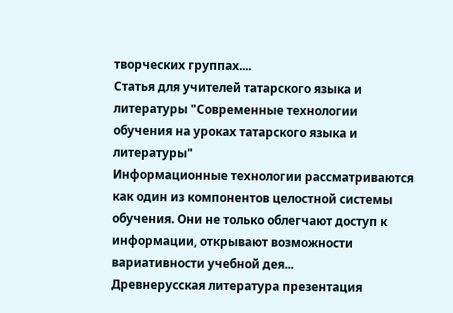творческих группах....
Статья для учителей татарского языка и литературы "Современные технологии обучения на уроках татарского языка и литературы"
Информационные технологии рассматриваются как один из компонентов целостной системы обучения. Они не только облегчают доступ к информации, открывают возможности вариативности учебной дея...
Древнерусская литература презентация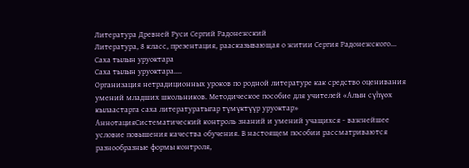Литература Древней Руси Сергий Радонежский
Литература, 8 класс, презентация, раасказывающая о житии Сергия Радонежского...
Саха тылын уруоктара
Саха тылын уруоктара....
Организация нетрадиционных уроков по родной литературе как средство оценивания умений младших школьников. Методическое пособие для учителей «Алын сүһүѳх кылаастарга саха литературатыгар түмүктүүр уруоктар»
АннотацияСистематический контроль знаний и умений учащихся - важнейшее условие повышения качества обучения. В настоящем пособии рассматриваются разнообразные формы контроля,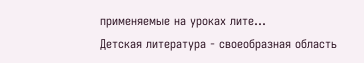применяемые на уроках лите...
Детская литература - своеобразная область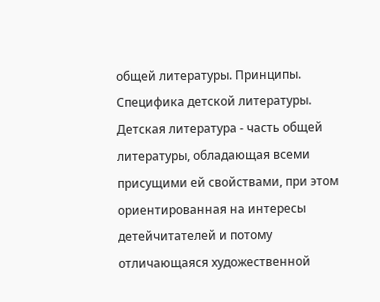общей литературы. Принципы. Специфика детской литературы.
Детская литература - часть общей литературы, обладающая всеми присущими ей свойствами, при этом ориентированная на интересы детейчитателей и потому отличающаяся художественной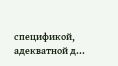спецификой, адекватной д...